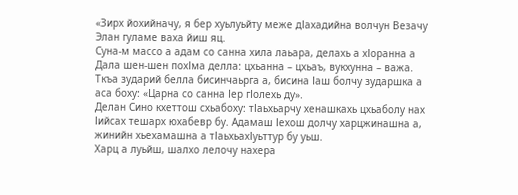«Зирх йохийначу, я бер хуьлуьйту меже дІахадийна волчун Везачу Элан гуламе ваха йиш яц.
Суна-м массо а адам со санна хила лаьара, делахь а хІоранна а Дала шен-шен похІма делла: цхьанна – цхьаъ, вукхунна – важа.
Ткъа зударий белла бисинчаьрга а, бисина Іаш болчу зударшка а аса боху: «Царна со санна Іер гІолехь ду».
Делан Сино кхеттош схьабоху: тІаьхьарчу хенашкахь цхьаболу нах Іийсах тешарх юхабевр бу. Адамаш Іехош долчу харцжинашна а, жинийн хьехамашна а тІаьхьахІуьттур бу уьш.
Харц а луьйш, шалхо лелочу нахера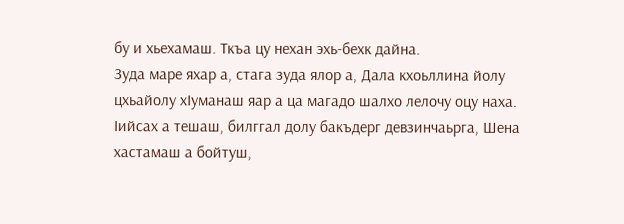бу и хьехамаш. Ткъа цу нехан эхь-бехк дайна.
Зуда маре яхар а, стага зуда ялор а, Дала кхоьллина йолу цхьайолу хІуманаш яар а ца магадо шалхо лелочу оцу наха. Іийсах а тешаш, билггал долу бакъдерг девзинчаьрга, Шена хастамаш а бойтуш,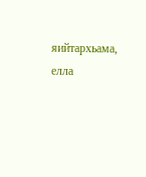яийтархьама, елла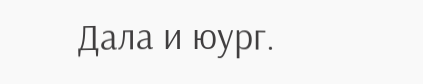Дала и юург.